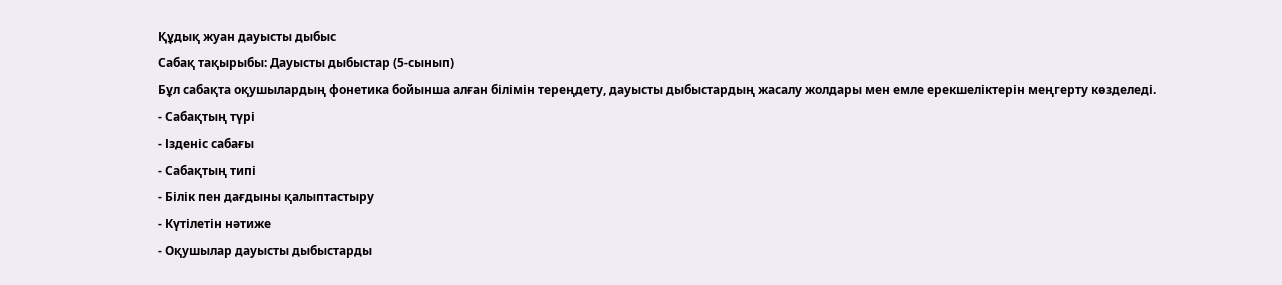Құдық жуан дауысты дыбыс
Сабақ тақырыбы: Дауысты дыбыстар (5-сынып)
Бұл сабақта оқушылардың фонетика бойынша алған білімін тереңдету, дауысты дыбыстардың жасалу жолдары мен емле ерекшеліктерін меңгерту көзделеді.
- Сабақтың түрі
- Ізденіс сабағы
- Сабақтың типі
- Білік пен дағдыны қалыптастыру
- Күтілетін нәтиже
- Оқушылар дауысты дыбыстарды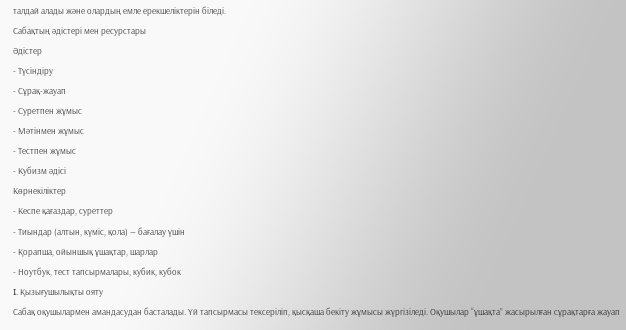талдай алады және олардың емле ерекшеліктерін біледі.
Сабақтың әдістері мен ресурстары
Әдістер
- Түсіндіру
- Сұрақ-жауап
- Суретпен жұмыс
- Мәтінмен жұмыс
- Тестпен жұмыс
- Кубизм әдісі
Көрнекіліктер
- Кеспе қағаздар, суреттер
- Тиындар (алтын, күміс, қола) — бағалау үшін
- Қорапша, ойыншық ұшақтар, шарлар
- Ноутбук, тест тапсырмалары, кубик, кубок
I. Қызығушылықты ояту
Сабақ оқушылармен амандасудан басталады. Үй тапсырмасы тексеріліп, қысқаша бекіту жұмысы жүргізіледі. Оқушылар “ұшақта” жасырылған сұрақтарға жауап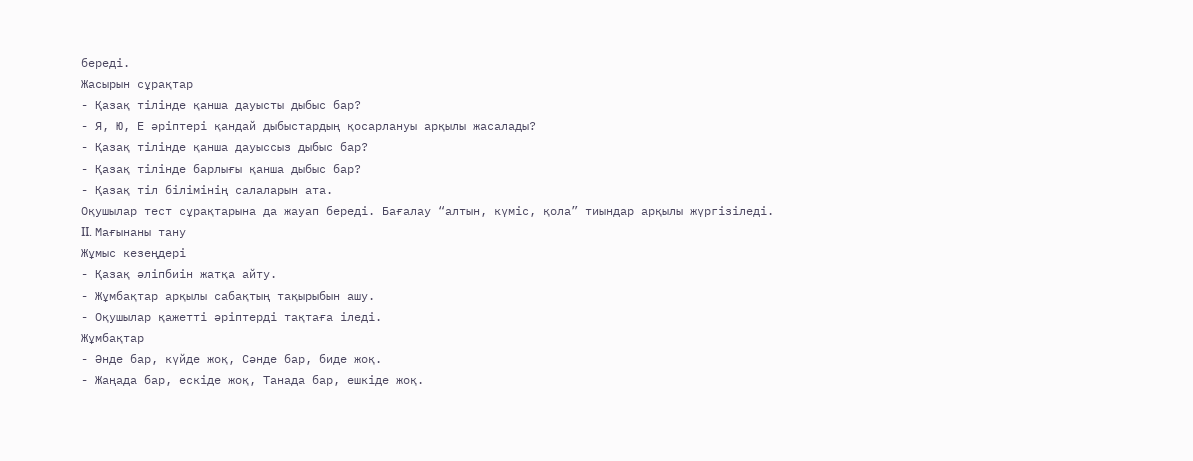береді.
Жасырын сұрақтар
- Қазақ тілінде қанша дауысты дыбыс бар?
- Я, Ю, Е әріптері қандай дыбыстардың қосарлануы арқылы жасалады?
- Қазақ тілінде қанша дауыссыз дыбыс бар?
- Қазақ тілінде барлығы қанша дыбыс бар?
- Қазақ тіл білімінің салаларын ата.
Оқушылар тест сұрақтарына да жауап береді. Бағалау “алтын, күміс, қола” тиындар арқылы жүргізіледі.
II. Мағынаны тану
Жұмыс кезеңдері
- Қазақ әліпбиін жатқа айту.
- Жұмбақтар арқылы сабақтың тақырыбын ашу.
- Оқушылар қажетті әріптерді тақтаға іледі.
Жұмбақтар
- Әнде бар, күйде жоқ, Сәнде бар, биде жоқ.
- Жаңада бар, ескіде жоқ, Танада бар, ешкіде жоқ.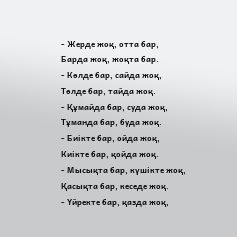- Жерде жоқ, отта бар, Барда жоқ, жоқта бар.
- Көлде бар, сайда жоқ, Төлде бар, тайда жоқ.
- Құмайда бар, суда жоқ, Тұманда бар, буда жоқ.
- Биікте бар, ойда жоқ, Киікте бар, қойда жоқ.
- Мысықта бар, күшікте жоқ, Қасықта бар, кеседе жоқ.
- Үйректе бар, қазда жоқ,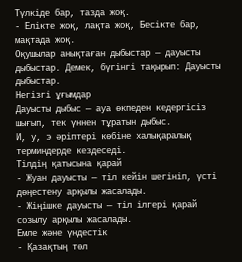Түлкіде бар, тазда жоқ.
- Елікте жоқ, лақта жоқ, Бесікте бар, мақтада жоқ.
Оқушылар анықтаған дыбыстар — дауысты дыбыстар. Демек, бүгінгі тақырып: Дауысты дыбыстар.
Негізгі ұғымдар
Дауысты дыбыс — ауа өкпеден кедергісіз шығып, тек үннен тұратын дыбыс.
И, у, э әріптері көбіне халықаралық терминдерде кездеседі.
Тілдің қатысына қарай
- Жуан дауысты — тіл кейін шегініп, үсті дөңестену арқылы жасалады.
- Жіңішке дауысты — тіл ілгері қарай созылу арқылы жасалады.
Емле және үндестік
- Қазақтың төл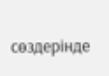сөздерінде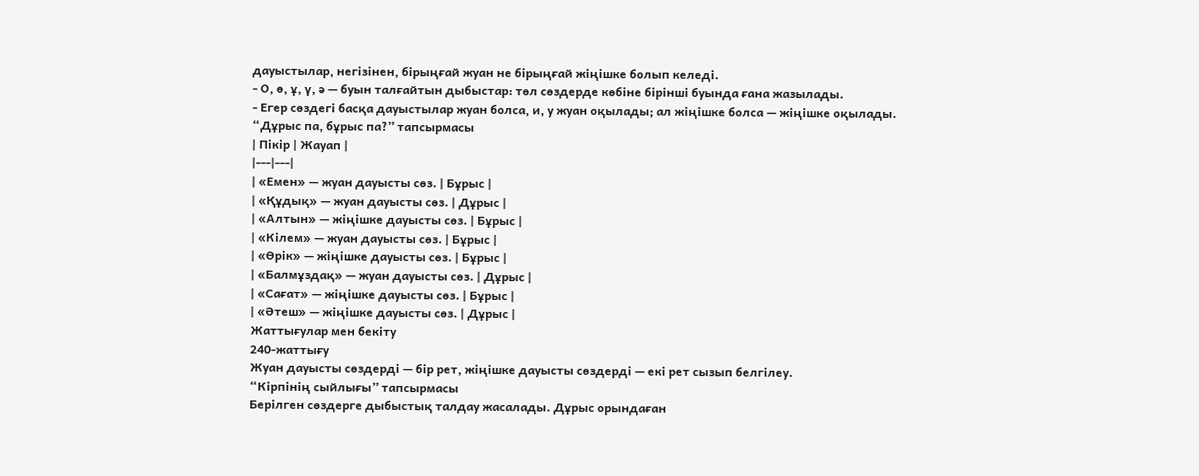дауыстылар, негізінен, бірыңғай жуан не бірыңғай жіңішке болып келеді.
- О, ө, ұ, ү, ә — буын талғайтын дыбыстар: төл сөздерде көбіне бірінші буында ғана жазылады.
- Егер сөздегі басқа дауыстылар жуан болса, и, у жуан оқылады; ал жіңішке болса — жіңішке оқылады.
“Дұрыс па, бұрыс па?” тапсырмасы
| Пікір | Жауап |
|---|---|
| «Емен» — жуан дауысты сөз. | Бұрыс |
| «Құдық» — жуан дауысты сөз. | Дұрыс |
| «Алтын» — жіңішке дауысты сөз. | Бұрыс |
| «Кілем» — жуан дауысты сөз. | Бұрыс |
| «Өрік» — жіңішке дауысты сөз. | Бұрыс |
| «Балмұздақ» — жуан дауысты сөз. | Дұрыс |
| «Сағат» — жіңішке дауысты сөз. | Бұрыс |
| «Әтеш» — жіңішке дауысты сөз. | Дұрыс |
Жаттығулар мен бекіту
240-жаттығу
Жуан дауысты сөздерді — бір рет, жіңішке дауысты сөздерді — екі рет сызып белгілеу.
“Кірпінің сыйлығы” тапсырмасы
Берілген сөздерге дыбыстық талдау жасалады. Дұрыс орындаған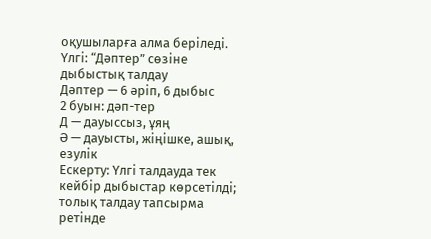оқушыларға алма беріледі.
Үлгі: “Дәптер” сөзіне дыбыстық талдау
Дәптер — 6 әріп, 6 дыбыс
2 буын: дәп-тер
Д — дауыссыз, ұяң
Ә — дауысты, жіңішке, ашық, езулік
Ескерту: Үлгі талдауда тек кейбір дыбыстар көрсетілді; толық талдау тапсырма ретінде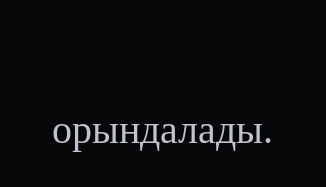орындалады.